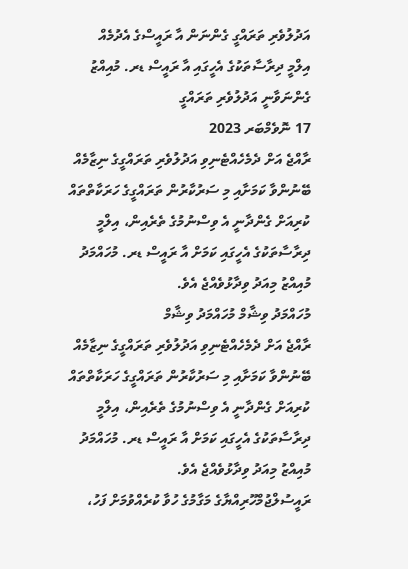އަދުލުވެރި ތަރައްގީ ގެންނަން އާ ރައީސްގެ އެދުމެއް
އިލްމީ ދިރާސާތަކުގެ އެހީގައި އާ ރައީސް ޑރ. މުއިއްޒު ގެންނަވާނީ އަދުލުވެރި ތަރައްގީ
17 ނޮވެމްބަރ 2023
ރާއްޖެ އަށް ދެމެހެއްޓެނިވި އަދުލުވެރި ތަރައްގީގެ ނިޒާމެއް ބޭނުންވާ ކަމަށާއި މި ސަރުކާރުން ތަރައްގީގެ ހަރަކާތްތައް ކުރިއަށް ގެންދާނީ އެ ވިސްނުމުގެ ތެރެއިން، އިލްމީ ދިރާސާތަކުގެ އެހީގައި ކަމަށް އާ ރައީސް ޑރ. މުހައްމަދު މުއިއްޒު މިއަދު ވިދާޅުވެއްޖެ އެވެ.
މުހައްމަދު ވިޝާމް މުހައްމަދު ވިޝާމް
ރާއްޖެ އަށް ދެމެހެއްޓެނިވި އަދުލުވެރި ތަރައްގީގެ ނިޒާމެއް ބޭނުންވާ ކަމަށާއި މި ސަރުކާރުން ތަރައްގީގެ ހަރަކާތްތައް ކުރިއަށް ގެންދާނީ އެ ވިސްނުމުގެ ތެރެއިން، އިލްމީ ދިރާސާތަކުގެ އެހީގައި ކަމަށް އާ ރައީސް ޑރ. މުހައްމަދު މުއިއްޒު މިއަދު ވިދާޅުވެއްޖެ އެވެ.
ރައީސުލްޖުމްހޫރިއްޔާގެ މަގާމުގެ ހުވާ ކުރެއްވުމަށް ފަހު،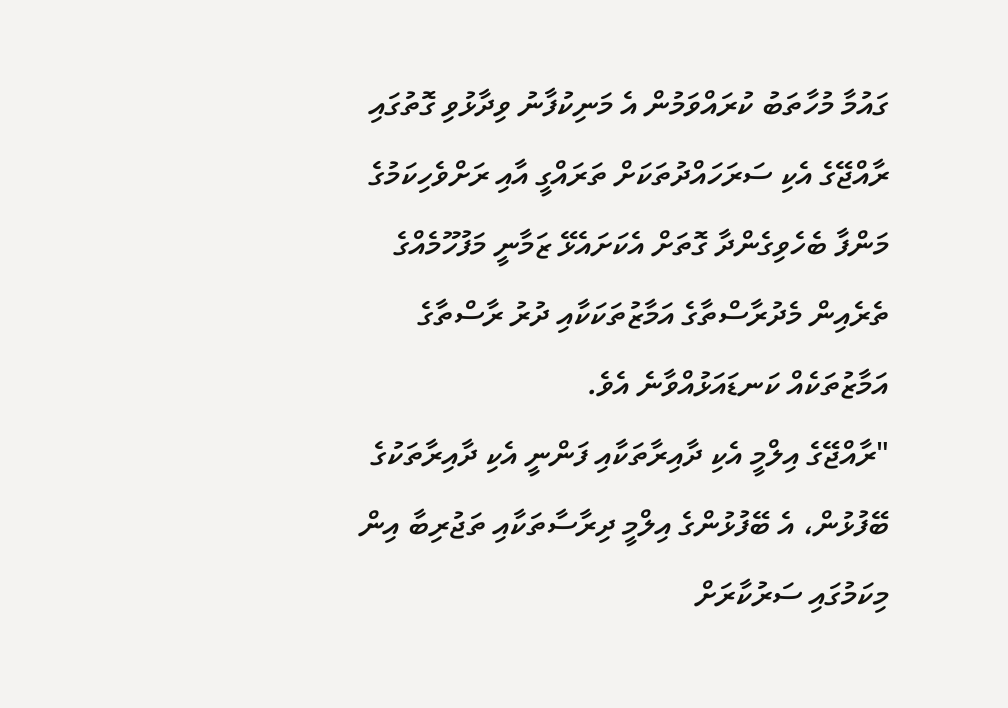ގައުމާ މުހާތަބު ކުރައްވަމުން އެ މަނިކުފާނު ވިދާޅުވި ގޮތުގައި ރާއްޖޭގެ އެކި ސަރަހައްދުތަކަށް ތަރައްގީ އާއި ރަށްވެހިކަމުގެ މަންފާ ބެހެވިގެންދާ ގޮތަށް އެކަށައެޅޭ ޒަމާނީ މަފުހޫމެއްގެ ތެރެއިން މެދުރާސްތާގެ އަމާޒުތަކަކާއި ދުރު ރާސްތާގެ އަމާޒުތަކެއް ކަނޑައަޅުއްވާނެ އެވެ.
"ރާއްޖޭގެ އިލްމީ އެކި ދާއިރާތަކާއި ފަންނީ އެކި ދާއިރާތަކުގެ ބޭފުޅުން، އެ ބޭފުޅުންގެ އިލްމީ ދިރާސާތަކާއި ތަޖުރިބާ އިން މިކަމުގައި ސަރުކާރަށް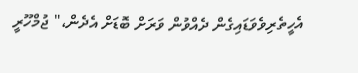އެހީތެރިވެވަޑައިގެން ދެއްވުން ވަރަށް ބޮޑަށް އެދެން،" ޖުމްހޫރީ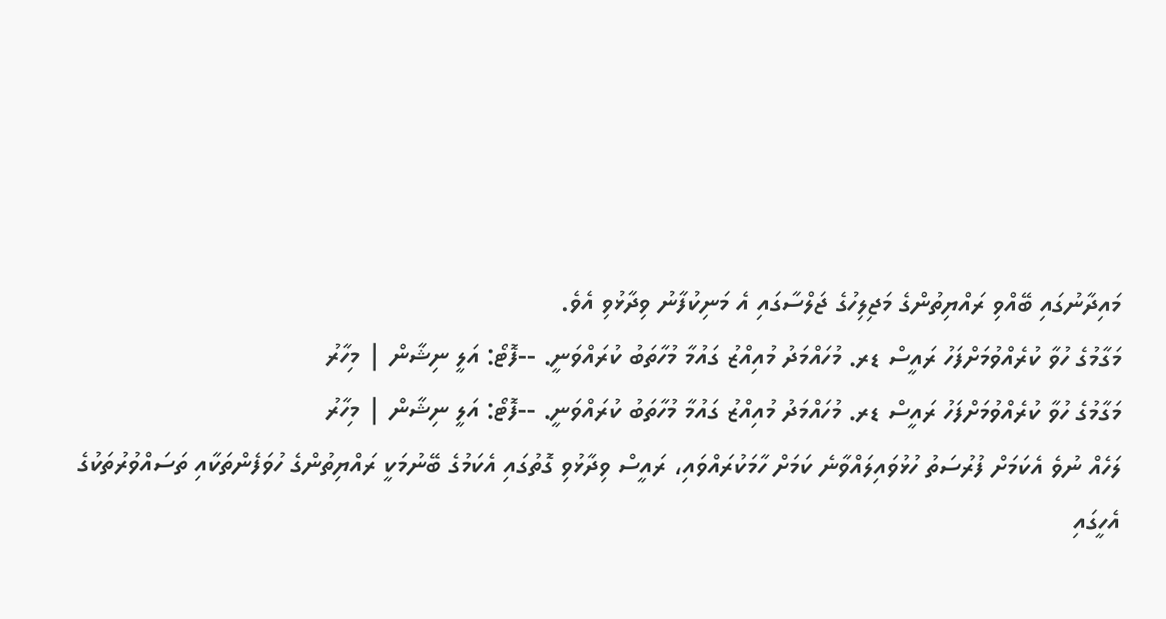މައިދާނުގައި ބޭއްވި ރައްޔިތުންގެ މަޖިލިހުގެ ޖަލްސާގައި އެ މަނިކުފާނު ވިދާޅުވި އެވެ.
މަގާމުގެ ހުވާ ކުރެއްވުމަށްފަހު ރައީސް ޑރ. މުހައްމަދު މުއިއްޒު ގައުމާ މުހާތަބު ކުރައްވަނީ. --ފޮޓޯ: އަލީ ނިޝާން | މިހާރު
މަގާމުގެ ހުވާ ކުރެއްވުމަށްފަހު ރައީސް ޑރ. މުހައްމަދު މުއިއްޒު ގައުމާ މުހާތަބު ކުރައްވަނީ. --ފޮޓޯ: އަލީ ނިޝާން | މިހާރު
ލަހެއް ނުވެ އެކަމަށް ފުރުސަތު ހުޅުވައިލައްވާނެ ކަމަށް ހާމަކުރައްވައި، ރައީސް ވިދާޅުވި ގޮތުގައި އެކަމުގެ ބޭނުމަކީ ރައްޔިތުންގެ ހުވަފެންތަކާއި ތަސައްވުރުތަކުގެ އެހީގައި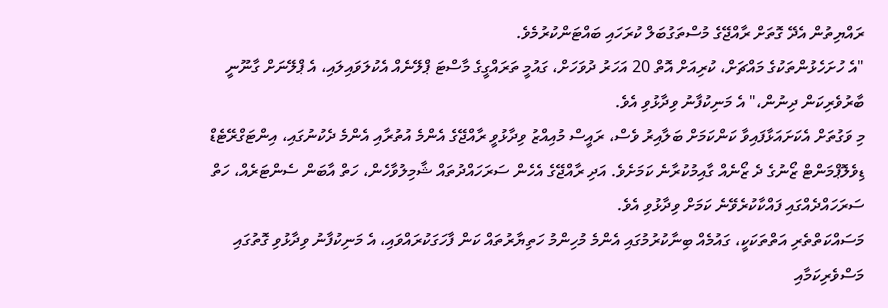ރައްޔިތުން އެދޭ ގޮތަށް ރާއްޖޭގެ މުސްތަގުބަލް ކުރަހައި ބައްޓަންކުރުމެވެ.
"އެ ހުށަހެޅުންތަކުގެ މައްޗަށް، ކުރިއަށް އޮތް 20 އަހަރު ދުވަހަށް، ގައުމީ ތަރައްގީގެ މާސްޓަ ޕްލޭނެއް އެކުލަވައިލައި، އެ ޕްލޭނަށް ގާނޫނީ ބާރުވެރިކަން ދިނުން،" އެ މަނިކުފާނު ވިދާޅުވި އެވެ.
މި ވަގުތަށް އެކަށައަޅާފައިވާ ކަންކަމަށް ބަލާއިރު ވެސް، ރައީސް މުއިއްޒު ވިދާޅުވީ ރާއްޖޭގެ އެންމެ އުތުރާއި އެންމެ ދެކުނުގައި، އިންޓަގްރޭޓެޑް ޑިވެލޮޕްމަންޓް ޒޯނުގެ ދެ ޒޯނެއް ގާއިމުކުރާނެ ކަމަށެވެ. އަދި ރާއްޖޭގެ އެހެން ސަރަހައްދުތައް ޝާމިލުވާހެން، ހަތް އާބަން ސެންޓަރެއް، ހަތް ސަރަހައްދެއްގައި ފައްކާކުރެވޭނެ ކަމަށް ވިދާޅުވި އެވެ.
މަސައްކަތްތެރި އަތްތަކަކީ، ގައުމެއް ބިނާކުރުމުގައި އެންމެ މުހިންމު ހަތިޔާރުތައް ކަން ފާހަގަކުރައްވައި، އެ މަނިކުފާނު ވިދާޅުވި ގޮތުގައި މަސްވެރިކަމާއި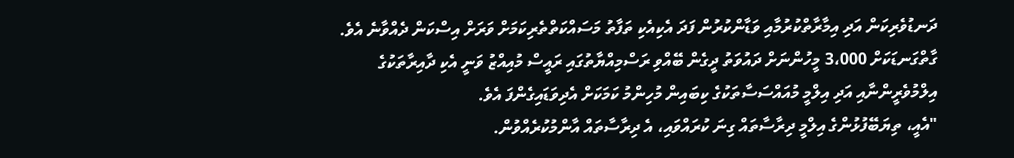ދަނޑުވެރިކަން އަދި އިމާރާތްކުރުމާއި ވަޑާންކުރުން ފަދަ އެކިއެކި ތަފާތު މަސައްކަތްތެރިކަމަށް ވަރަށް އިސްކަން ދެއްވާނެ އެވެ.
ގާތްގަނޑަކަށް 3،000 މީހުންނަށް ދައުވަތު ދީގެން ބޭއްވި ރަސްމިއްޔާތުގައި ރައީސް މުއިއްޒު ވަނީ އެކި ދާއިރާތަކުގެ އިލްމުވެރީންނާއި އަދި އިލްމީ މުއައްސަސާތަކުގެ ކިބައިން މުހިންމު ކަމަކަށް އެދިވަޑައިގެންފަ އެވެ.
"އެއީ، ތިޔަބޭފުޅުންގެ އިލްމީ ދިރާސާތައް ގިނަ ކުރައްވައި، އެ ދިރާސާތައް އާންމުކުރެއްވުން.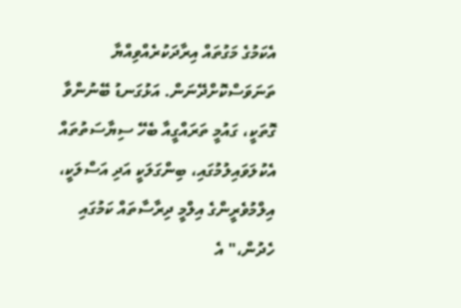އެކަމުގެ މަގުތައް އިރާދަކުރެއްވިއްޔާ ތަނަވަސްކޮށްދޭނަން. އަޅުގަނޑު ބޭނުންވާ ގޮތަކީ، ގައުމީ ތަރައްގީއާ ބެހޭ ސިޔާސަތުތައް އެކުލަވައިލުމުގައި، ބިންގަލަކީ އަދި އަސްލަކީ، އިލްމުވެރީންގެ އިލްމީ ދިރާސާތައް ކަމުގައި ހެދުން،" އެ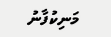މަނިކުފާނު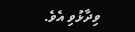ވިދާޅުވި އެވެ.